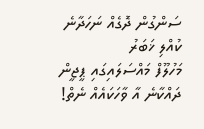ސަންގުން ދޮގެއް ނަހަދާނެ
ކުއްލި ޚަބަރު
މަހުލޫފް މައްސަލައިގައި ޕީޖީން ދައްކާނެ އާ ވާހަކައެއް ނެތް!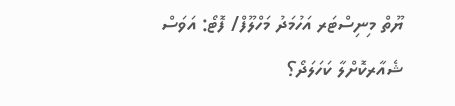ޔޫތް މިނިސްޓަރ އަހުމަދު މަހްލޫފް/ ފޮޓޯ: އަވަސް
ޝެއާރކޮށްލާ ކަހަލަދޯ؟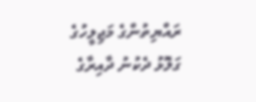ރައްޔިތުންގެ މަޖިލީހުގެ ގަލޮޅު ދެކުނު ދާއިރާގެ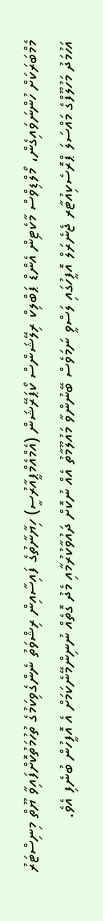މެމްބަރަކަށް ހުންނަވައިގެން، މޯލްޑިވްސް މާކެޓިން އެންޑް ޕަބްލިކް ރިލޭޝަންސް ކޯޕަރޭޝަން (އެމްއެމްޕީއާރުސީ) ހިޔާނާތުގެ ފައިސާއިން ރިޝްވަތު ނެންގެވިކަމުގެ ތުހުމަތުކޮށްފައިވާ ޔޫތް މިނިސްޓަރު އަހުމަދު މަހުލޫފްގެ މައްސަލަ ޕްރޮސެކިއުޓާރ ޖެނެރަލް އޮފީހުގައި ލަސްވީ ނަމަވެސް ބޭނުންވާ މައުލޫމާތު އެއް ނުކޮށް ދައުވާކުރުމާއި މެދު ގޮތެއް ނުނިންމޭނެކަމަށް އެ އޮފީހުން ބުނެފި އެވެ.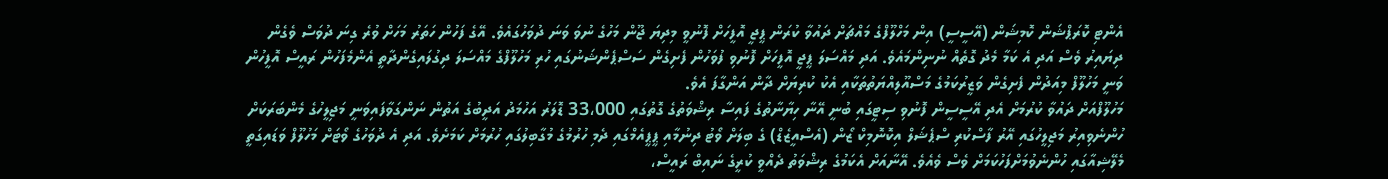އެންޓި ކޮރަޕްޝަން ކޮމިޝަން (އޭސީސީ) އިން މަހްލޫފްގެ މައްޗަށް ދައުވާ ކުރަން ޕީޖީ އޮފީހަށް ފޮނުވީ މިދިޔަ ޖޫން މަހުގެ ނުވަ ވަނަ ދުވަހުގައެވެ. އޭގެ ފަހުން ހަތަރު މަހަށް ވުރެ ގިނަ ދުވަސް ވެގެން ދިޔައިރު ވެސް އަދި އެ ކަމާ މެދު ގޮތެއް ނުނިންމައެވެ. އަދި މައްސަލަ ޕީޖީ އޮފީހަށް ފޮނުވި ފުވަހުން ފެށިގެން ސަސްޕެންޝަނުގައި ހުރި މަހުލޫފްގެ މައްސަލަ ދިގުލައިގެންދާތީ އެންމެފަހުން ރައީސް އޮފީހުން ވަނީ މަހުލޫފް މިއަދުން ފެށިގެން ވަޒީރުކަމުގެ މަސްއޫލިއްޔަތުތަކާއި އެކު ކުރިޔަށް ދާން އަންގާފަ އެވެ.
މަހުލޫފްއަށް ދައުވާ ކުރުމަށް އެދި އޭސީސީން ފޮނުވި ސިޓީގައި ބުނީ އޭނާ ހިޔާނާތުގެ ފައިސާ ރިޝްވަތުގެ ގޮތުގައި 33،000 ޑޮލަރު އަހުމަދު އަދީބުގެ އަތުން ނަންގަވާފައިވަނީ މަޖިލީހުގެ މެންބަރަކަށް ހުންނެވިއިރު މަޖިލީހުގައި އޭރު ފާސްކުރި ސްޕެޝަލް އިކޮނޮމިކް ޒޯން (އެސްއީޒެޑް) ގެ ބިލަށް ވޯޓު ދިނުމާއި ޕީޕީއެމްގައި ދެމި ހުރުމުގެ މުގާބިލުގައި ހުރުމަށް ކަމަށެވެ. އަދި އެ ދުވަހުގެ ވޯޓަށް މަހުލޫފް ވަޑައިގަތީ މެލޭޝިއާގައި ހުންނެވުމަށްފަހުކަމަށް ވެސް ވެއެވެ. އޭނާއަށް އެކަމުގެ ރިޝްވަތު ދެއްވީ ކުރީގެ ނައިބް ރައީސް،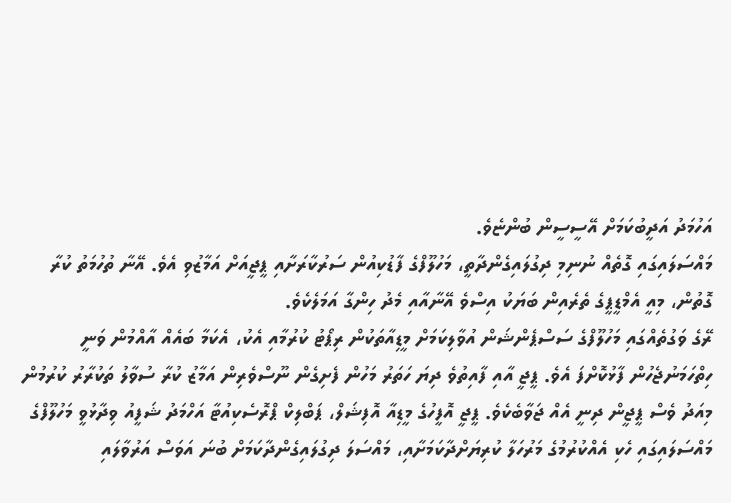އަހުމަދު އަދީބުކަމަށް އޭސީސީން ބުންޏެވެ.
މައްސަލައިގައި ގޮތެއް ނުނިމި ދިގުލައިގެންދާތީ، މަހުލޫފްގެ ފާޑުކިއުން ސަރުކާރަށާއި ޕީޖީއަށް އަމާޒުވި އެވެ. އޭނާ ތުހުމަތު ކުރާ ގޮތުން، މިއީ އެމްޑީޕީގެ ތެރެއިން ބަޔަކު އިސްވެ އޭނާއާއި މެދު ހިންގާ އަމަލެކެވެ.
ރޭގެ ވަގުތެއްގައި މަހުލޫފްގެ ސަސްޕެންޝަން އުވާލިކަމަށް މީޑިއާތަކުން ރިޕޯޓު ކުރުމާއި އެކު، އެކަމާ ބައެއް އާއްމުން ވަނީ ހިތްހަމަނުޖެހުން ފާޅުކޮށްފަ އެވެ. ޕީޖީ އާއި ފާއިތުވެ ދިޔަ ހަތަރު މަހުން ފެށިގެން ނޫސްވެރިން އަމާޒު ކުރާ ސުވާލު ތަކުރާރު ކުރުމުން މިއަދު ވެސް ޕީޖީން ދިނީ އެއް ޖަވާބެކެވެ. ޕީޖީ އޮފީހުގެ މީޑިއާ އޮފިޝަލް، ޕަބްލިކް ޕްރޮސެކިއުޓާ އަހްމަދު ޝަފީއު ވިދާޅުވީ މަހުލޫފްގެ މައްސަލައިގައި ހެކި އެއްކުރުމުގެ މަރުހަލާ ކުރިޔަށްދާކަމަށާއި، މައްސަލަ ދިގުލައިގެންދާކަމަށް ބުނަ އަވަސް އަރުވާލައި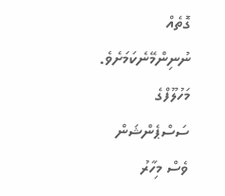ގޮތެއް ނުނިންމޭނެކަމަށެވެ.
މަހުލޫފްގެ ސަސްޕެންޝަން ވެސް މިހާރު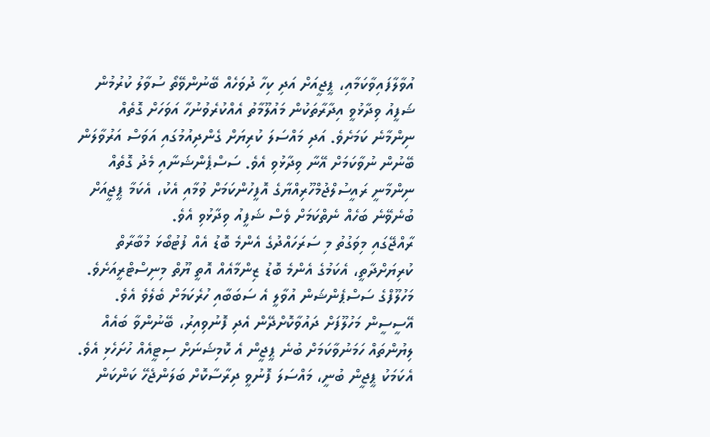އުވާލާފައިވާކަމާއި، ޕީޖީއަށް އަދި ކިހާ ދުވަހެއް ބޭނުންވޭތޯ ސުވާލު ކުރުމުން ޝަފީއު ވިދާޅުވީ އިދާރާތަކުން މައުލޫމާތު އެއްކުރެވުނުހާ އަވަހަށް ގޮތެއް ނިންމާނެ ކަމަށެވެ. އަދި މައްސަލަ ކުރިޔަށް ގެންދިއުމުގައި އަވަސް އަރުވާލަން ބޭނުން ނުވާކަމަށް އޭނާ ވިދާޅުވި އެވެ. ސަސްޕެންޝަނާއި މެދު ގޮތެއް ނިންމާނީ ރައީސުލްޖުމްހޫރިއްޔާގެ އޮފީހުންކަމަށް ވުމާއި އެކު، އެކަމާ ޕީޖީއަށް ބުނެވޭނެ ބަހެއް ނެތްކަމަށް ވެސް ޝަފީއު ވިދާޅުވި އެވެ.
ރާއްޖޭގައި މިވަގުތު މި ސަރަހައްދުގެ އެންމެ ބޮޑު އެއް ފުޓުބޯޅަ މުބާރާތް ކުރިޔަށްދާތީ، އެކަމުގެ އެންމެ ބޮޑު ޒިންމާއެއް އޮތީ ޔޫތް މިނިސްޓްރީއަށެވެ. މަހުލޫފްގެ ސަސްޕެންޝަން އުވާލީ އެ ސަބަބާއި ހުރެކަމަށް ބެލެވެ އެވެ.
އޭސީސީން މަހުލޫފަށް ދައުވާކޮށްދޭން އެދި ފޮނުވިއިރު، ބޭނުންވާ ބައެއް ލިޔުންތައް ހަމަނުވާކަމަށް ބުނެ ޕީޖީން އެ ކޮމިޝަނަށް ސިޓީއެއް ހުށަހެޅި އެވެ. އެކަމަކު ޕީޖީން ބުނީ، މައްސަލަ ފޮނުވީ ދިރާސާކޮށް ބަލަންޖެހޭ ކަންކަން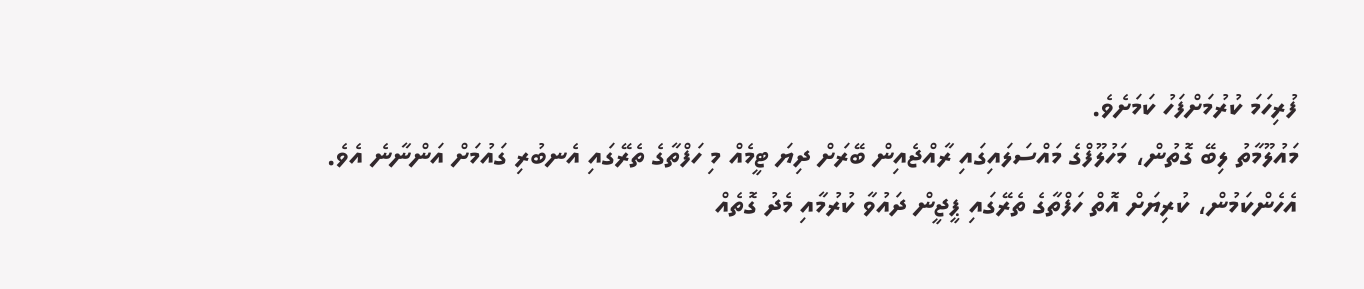ފުރިހަމަ ކުރުމަށްފަހު ކަމަށެވެ.
މައުލޫމާތު ލިބޭ ގޮތުން، މަހުލޫފްގެ މައްސަލައިގައި ރާއްޖެއިން ބޭރަށް ދިޔަ ޓީމެއް މި ހަފްތާގެ ތެރޭގައި އެނބުރި ގައުމަށް އަންނާނެ އެވެ. އެހެންކަމުން، ކުރިޔަށް އޮތް ހަފްތާގެ ތެރޭގައި ޕީޖީން ދައުވާ ކުރުމާއި މެދު ގޮތެއް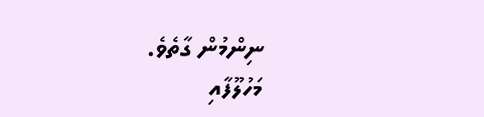ނިންމުން ގާތެވެ.
މަހުލޫފާއި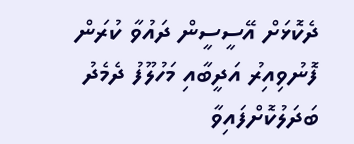ދެކޮޅަށް އޭސީސީން ދައުވާ ކުރަން ފޮނުވިއިރު އަދީބާއި މަހުލޫފު ދެމެދު ބަދަލުކޮށްފައިވާ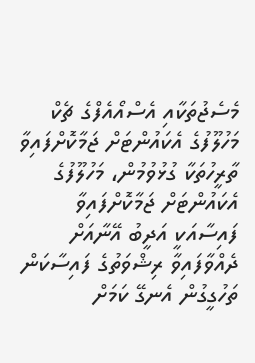މެސެޖުތަކާއި އެސްއޯއެފްގެ ޗެކް މަހުލޫފުގެ އެކައުންޓަށް ޖަމާކޮށްފައިވާ ތާރީހުތަކާ ގުޅުވުމުން، މަހުލޫފުގެ އެކައުންޓަށް ޖަމާކޮށްފައިވާ ފައިސާއަކީ އަދީބު އޭނާއަށް ދެއްވާފައިވާ ރިޝްވަތުގެ ފައިސާކަން ތަހުގީގުން އެނގޭ ކަމަށް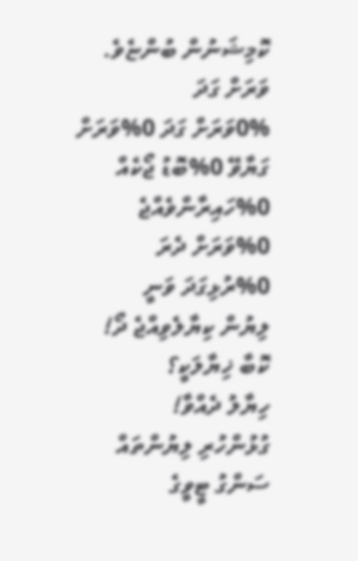ކޮމިޝަނުން ބުންޏެވެ.
ވަރަށް ގަދަ
0%ވަރަށް ގަދަ 0%ވަރަށް ގަޔާވޭ 0%ބޮޑު ޖޯކެއް 0%ހައިރާންވެއްޖެ 0%ވަރަށް ދެރަ 0%ރުޅިގަދަ ވަނީ
ލިޔުން ކިޔާލެވިއްޖެ ދޯ! ކޮބާ ޚިޔާލަކީ؟
ހިޔާލު ދެއްވާ!
ގުޅުންހުރި ލިޔުންތައް
ސަންގު ޓީވީގެ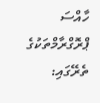ހާއްސަ ޕްރޮގްރާމްތަކުގެ ތެރޭގައި: